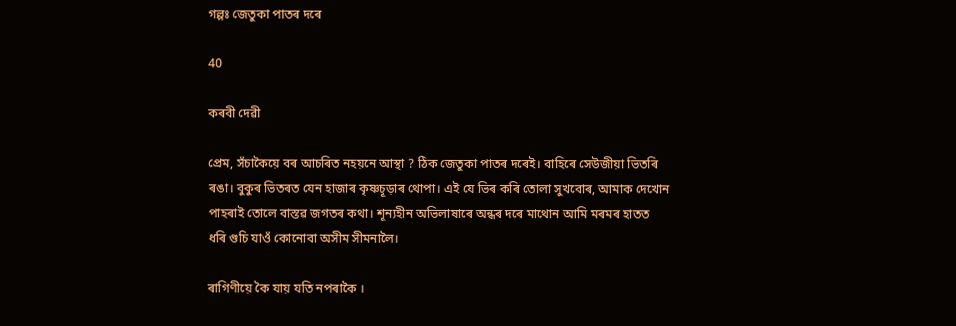গল্পঃ জেতুকা পাতৰ দৰে

40

কৰবী দেৱী

প্রেম, সঁচাকৈয়ে বৰ আচৰিত নহয়নে আস্থা ? ঠিক জেতুকা পাতৰ দৰেই। বাহিৰে সেউজীয়া ভিতৰি ৰঙা। বুকুৰ ভিতৰত যেন হাজাৰ কৃষ্ণচূড়াৰ থোপা। এই যে ভিৰ কৰি তোলা সুখবোৰ, আমাক দেখোন পাহৰাই তোলে বাস্তৱ জগতৰ কথা। শূন্যহীন অভিলাষাৰে অন্ধৰ দৰে মাথোন আমি মৰমৰ হাতত ধৰি গুচি যাওঁ কোনোবা অসীম সীমনালৈ।

ৰাগিণীয়ে কৈ যায় যতি নপৰাকৈ ।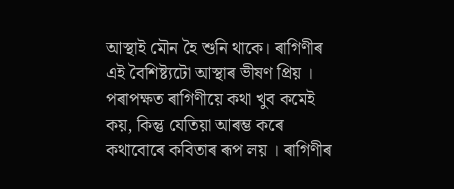আস্থাই মৌন হৈ শুনি থাকে। ৰাগিণীৰ এই বৈশিষ্ট্যটো আস্থাৰ ভীষণ প্রিয় । পৰাপক্ষত ৰাগিণীয়ে কথা খুব কমেই কয়, কিন্তু যেতিয়া আৰম্ভ কৰে কথাবোৰে কবিতাৰ ৰূপ লয় । ৰাগিণীৰ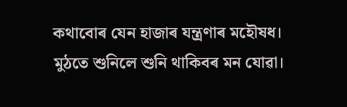কথাবোৰ যেন হাজাৰ যন্ত্ৰণাৰ মহৌষধ। মুঠতে শুনিলে শুনি থাকিবৰ মন যোৱা।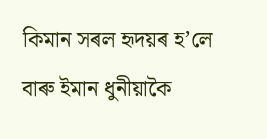কিমান সৰল হৃদয়ৰ হ’লে বাৰু ইমান ধুনীয়াকৈ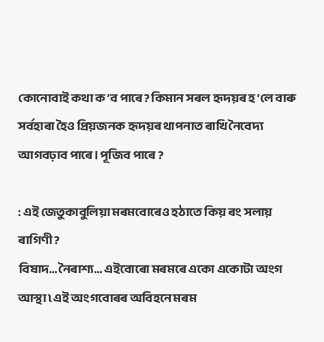কোনোবাই কথা ক’ব পাৰে? কিমান সৰল হৃদয়ৰ হ’লে বাৰু সৰ্বহাৰা হৈও প্রিয়জনক হৃদয়ৰ থাপনাত ৰাখি নৈবেদ্য আগবঢ়াব পাৰে। পূজিব পাৰে ?

: এই জেতুকাবুলিয়া মৰমবোৰেও হঠাতে কিয় ৰং সলায় ৰাগিণী?
বিষাদ… নৈৰাশ্য… এইবোৰো মৰমৰে একো একোটা অংগ আস্থা ৷ এই অংগবোৰৰ অবিহনে মৰম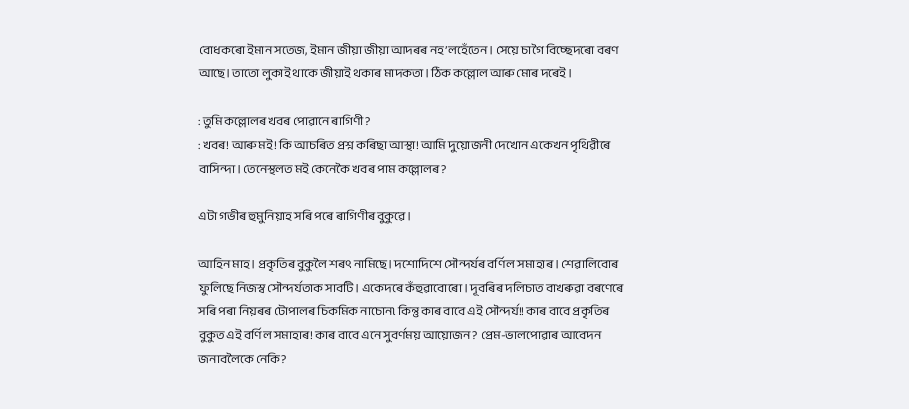বোধকৰো ইমান সতেজ, ইমান জীয়া জীয়া আদৰৰ নহ’লহেঁতেন। সেয়ে চাগৈ বিচ্ছেদৰো বৰণ আছে। তাতো লুকাই থাকে জীয়াই থকাৰ মাদকতা। ঠিক কল্লোল আৰু মোৰ দৰেই ।

: তুমি কল্লোলৰ খবৰ পোৱানে ৰাগিণী?
: খবৰ! আৰু মই! কি আচৰিত প্ৰশ্ন কৰিছা আস্থা! আমি দুয়োজনী দেখোন একেখন পৃথিৱীৰে বাসিন্দা। তেনেস্থলত মই কেনেকৈ খবৰ পাম কল্লোলৰ ?

এটা গভীৰ হুমুনিয়াহ সৰি পৰে ৰাগিণীৰ বুকুৱে।

আহিন মাহ। প্রকৃতিৰ বুকুলৈ শৰৎ নামিছে। দশোদিশে সৌন্দৰ্যৰ বৰ্ণিল সমাহাৰ । শেৱালিবোৰ ফুলিছে নিজস্ব সৌন্দর্যতাক সাবটি। একেদৰে কঁহুৱাবোৰো । দূবৰিৰ দলিচাত বাখৰুৱা বৰণেৰে সৰি পৰা নিয়ৰৰ টোপালৰ চিকমিক নাচোন৷ কিন্তু কাৰ বাবে এই সৌন্দৰ্য!! কাৰ বাবে প্ৰকৃতিৰ বুকুত এই বৰ্ণিল সমাহাৰ! কাৰ বাবে এনে সুবর্ণময় আয়োজন? প্ৰেম-ভালপোৱাৰ আবেদন জনাবলৈকে নেকি?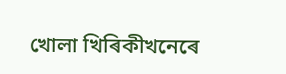খোলা খিৰিকীখনেৰে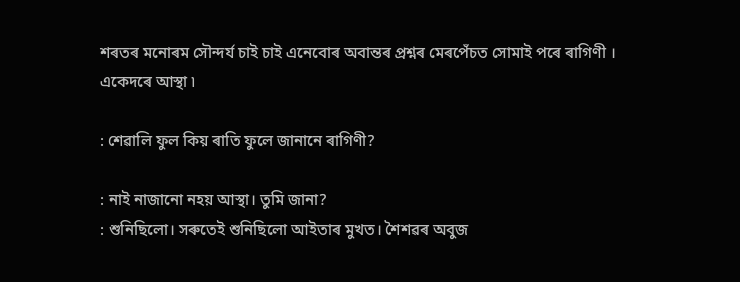শৰতৰ মনোৰম সৌন্দর্য চাই চাই এনেবোৰ অবান্তৰ প্ৰশ্নৰ মেৰপেঁচত সোমাই পৰে ৰাগিণী । একেদৰে আস্থা ৷

: শেৱালি ফুল কিয় ৰাতি ফুলে জানানে ৰাগিণী?

: নাই নাজানো নহয় আস্থা। তুমি জানা?
: শুনিছিলো। সৰুতেই শুনিছিলো আইতাৰ মুখত। শৈশৱৰ অবুজ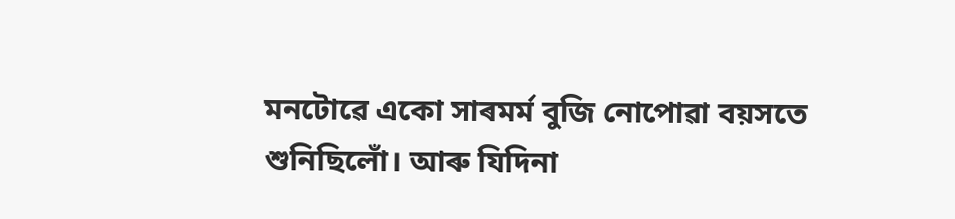মনটোৱে একো সাৰমৰ্ম বুজি নোপোৱা বয়সতে শুনিছিলোঁ। আৰু যিদিনা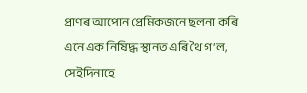প্ৰাণৰ আপোন প্রেমিকজনে ছলনা কৰি এনে এক নিষিদ্ধ স্থানত এৰি থৈ গ’ল, সেইদিনাহে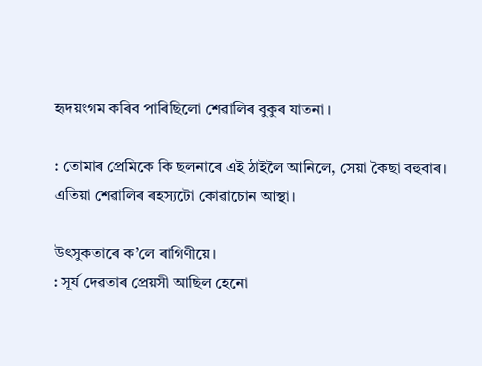হৃদয়ংগম কৰিব পাৰিছিলো শেৱালিৰ বুকুৰ যাতনা ।

: তোমাৰ প্ৰেমিকে কি ছলনাৰে এই ঠাইলৈ আনিলে, সেয়া কৈছা বহুবাৰ। এতিয়া শেৱালিৰ ৰহস্যটো কোৱাচোন আস্থা।

উৎসুকতাৰে ক’লে ৰাগিণীয়ে।
: সূৰ্য দেৱতাৰ প্ৰেয়সী আছিল হেনো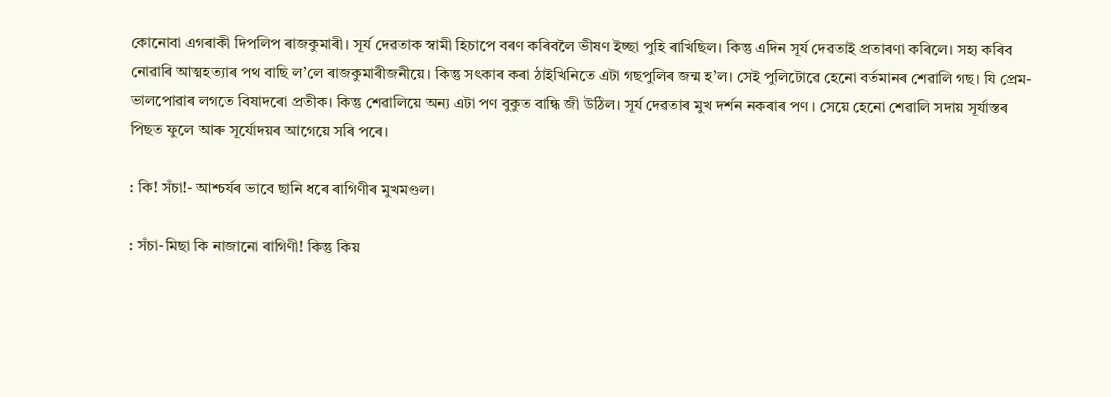কোনোবা এগৰাকী দিপলিপ ৰাজকুমাৰী। সূর্য দেৱতাক স্বামী হিচাপে বৰণ কৰিবলৈ ভীষণ ইচ্ছা পুহি ৰাখিছিল। কিন্তু এদিন সূৰ্য দেৱতাই প্ৰতাৰণা কৰিলে। সহ্য কৰিব নোৱাৰি আত্মহত্যাৰ পথ বাছি ল’লে ৰাজকুমাৰীজনীয়ে। কিন্তু সৎকাৰ কৰা ঠাইখিনিতে এটা গছপুলিৰ জন্ম হ’ল। সেই পুলিটোৱে হেনো বৰ্তমানৰ শেৱালি গছ। যি প্ৰেম-ভালপোৱাৰ লগতে বিষাদৰো প্ৰতীক। কিন্তু শেৱালিয়ে অন্য এটা পণ বুকুত বান্ধি জী উঠিল। সূৰ্য দেৱতাৰ মুখ দৰ্শন নকৰাৰ পণ । সেয়ে হেনো শেৱালি সদায় সূৰ্যাস্তৰ পিছত ফুলে আৰু সূর্যোদয়ৰ আগেয়ে সৰি পৰে।

: কি! সঁচা!- আশ্চৰ্যৰ ভাবে ছানি ধৰে ৰাগিণীৰ মুখমণ্ডল।

: সঁচা-মিছা কি নাজানো ৰাগিণী! কিন্তু কিয়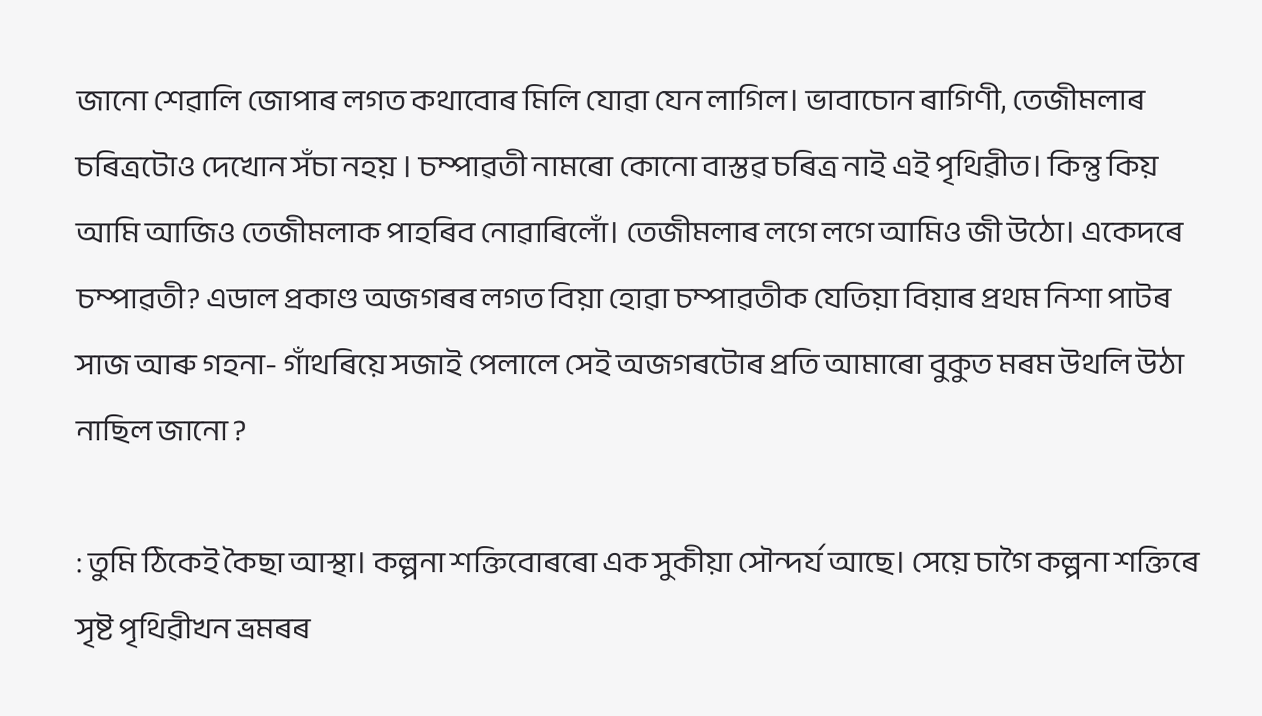জানো শেৱালি জোপাৰ লগত কথাবোৰ মিলি যোৱা যেন লাগিল। ভাবাচোন ৰাগিণী, তেজীমলাৰ চৰিত্ৰটোও দেখোন সঁচা নহয় । চম্পাৱতী নামৰো কোনো বাস্তৱ চৰিত্ৰ নাই এই পৃথিৱীত। কিন্তু কিয় আমি আজিও তেজীমলাক পাহৰিব নোৱাৰিলোঁ। তেজীমলাৰ লগে লগে আমিও জী উঠো। একেদৰে চম্পাৱতী? এডাল প্রকাণ্ড অজগৰৰ লগত বিয়া হোৱা চম্পাৱতীক যেতিয়া বিয়াৰ প্ৰথম নিশা পাটৰ সাজ আৰু গহনা- গাঁথৰিয়ে সজাই পেলালে সেই অজগৰটোৰ প্ৰতি আমাৰো বুকুত মৰম উথলি উঠা নাছিল জানো ?

: তুমি ঠিকেই কৈছা আস্থা। কল্পনা শক্তিবোৰৰো এক সুকীয়া সৌন্দর্য আছে। সেয়ে চাগৈ কল্পনা শক্তিৰে সৃষ্ট পৃথিৱীখন ভ্ৰমৰৰ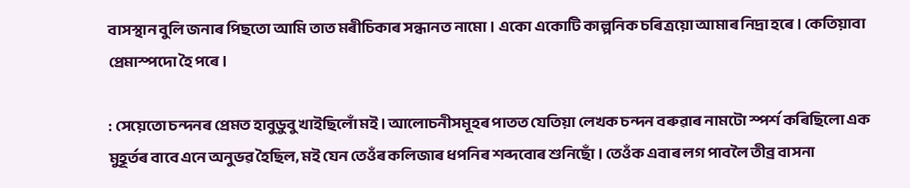বাসস্থান বুলি জনাৰ পিছতো আমি তাত মৰীচিকাৰ সন্ধানত নামো। একো একোটি কাল্পনিক চৰিত্ৰয়ো আমাৰ নিদ্রা হৰে। কেতিয়াবা প্রেমাস্পদো হৈ পৰে।

: সেয়েতো চন্দনৰ প্ৰেমত হাবুডুবু খাইছিলোঁ মই। আলোচনীসমূহৰ পাতত যেতিয়া লেখক চন্দন বৰুৱাৰ নামটো স্পৰ্শ কৰিছিলো এক মুহূৰ্তৰ বাবে এনে অনুভৱ হৈছিল, মই যেন তেওঁৰ কলিজাৰ ধপনিৰ শব্দবোৰ শুনিছোঁ। তেওঁক এবাৰ লগ পাবলৈ তীব্র বাসনা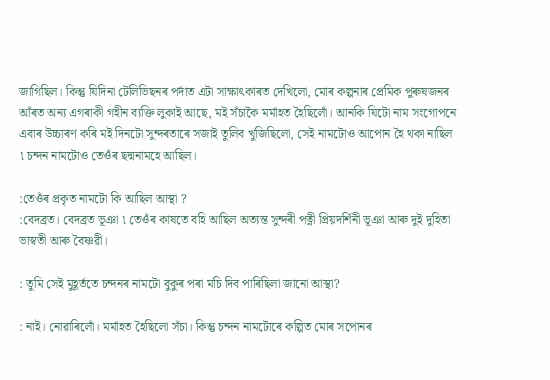জাগিছিল। কিন্তু যিদিনা টেলিভিছনৰ পৰ্দাত এটা সাক্ষাৎকাৰত দেখিলো, মোৰ কল্পনাৰ প্ৰেমিক পুৰুষজনৰ আঁৰত অন্য এগৰাকী গহীন ব্যক্তি লুকাই আছে, মই সঁচাকৈ মৰ্মাহত হৈছিলোঁ। আনকি যিটো নাম সংগোপনে এবাৰ উচ্চাৰণ কৰি মই দিনটো সুন্দৰতাৰে সজাই তুলিব খুজিছিলো, সেই নামটোও আপোন হৈ থকা নাছিল ৷ চন্দন নামটোও তেওঁৰ ছদ্মনামহে আছিল।

:তেওঁৰ প্ৰকৃত নামটো কি আছিল আস্থা ?
:বেদব্রত। বেদব্রত ভূঞা ৷ তেওঁৰ কাষতে বহি আছিল অত্যন্ত সুন্দৰী পত্নী প্রিয়দর্শিনী ভূঞা আৰু দুই দুহিতা ভাস্বতী আৰু বৈষ্ণৱী।

: তুমি সেই মুহূর্ততে চন্দনৰ নামটো বুকুৰ পৰা মচি দিব পাৰিছিলা জানো আস্থা?

: নাই। নোৱাৰিলোঁ। মর্মাহত হৈছিলো সঁচা। কিন্তু চন্দন নামটোৰে কল্পিত মোৰ সপোনৰ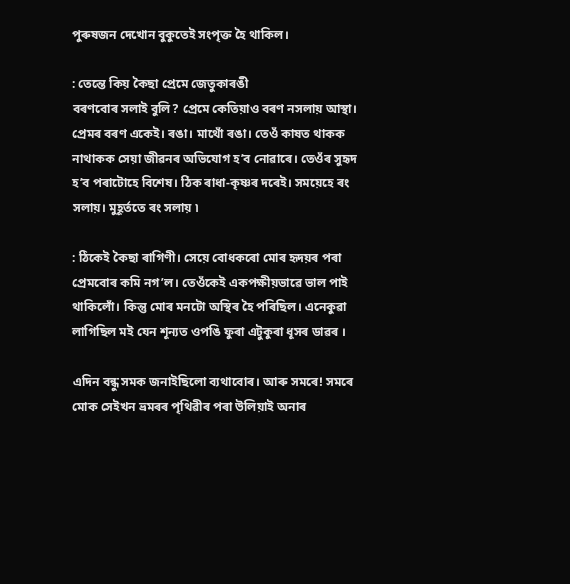পুৰুষজন দেখোন বুকুতেই সংপৃক্ত হৈ থাকিল।

: তেন্তে কিয় কৈছা প্রেমে জেতুকাৰঙী
বৰণবোৰ সলাই বুলি? প্রেমে কেতিয়াও বৰণ নসলায় আস্থা। প্ৰেমৰ বৰণ একেই। ৰঙা। মাথোঁ ৰঙা। তেওঁ কাষত থাকক নাথাকক সেয়া জীৱনৰ অভিযোগ হ’ব নোৱাৰে। তেওঁৰ সুহৃদ হ’ব পৰাটোহে বিশেষ। ঠিক ৰাধা-কৃষ্ণৰ দৰেই। সময়েহে ৰং সলায়। মুহূৰ্ততে ৰং সলায় ৷

: ঠিকেই কৈছা ৰাগিণী। সেয়ে বোধকৰো মোৰ হৃদয়ৰ পৰা প্ৰেমবোৰ কমি নগ’ল। তেওঁকেই একপক্ষীয়ভাৱে ভাল পাই থাকিলোঁ। কিন্তু মোৰ মনটো অস্থিৰ হৈ পৰিছিল। এনেকুৱা লাগিছিল মই যেন শূন্যত ওপঙি ফুৰা এটুকুৰা ধূসৰ ডাৱৰ ।

এদিন বন্ধু সমক জনাইছিলো ব্যথাবোৰ। আৰু সমৰে! সমৰে মোক সেইখন ভ্ৰমৰৰ পৃথিৱীৰ পৰা উলিয়াই অনাৰ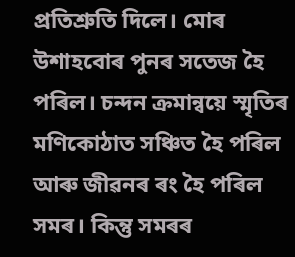প্ৰতিশ্ৰুতি দিলে। মোৰ উশাহবোৰ পুনৰ সতেজ হৈ পৰিল। চন্দন ক্ৰমান্বয়ে স্মৃতিৰ মণিকোঠাত সঞ্চিত হৈ পৰিল আৰু জীৱনৰ ৰং হৈ পৰিল সমৰ। কিন্তু সমৰৰ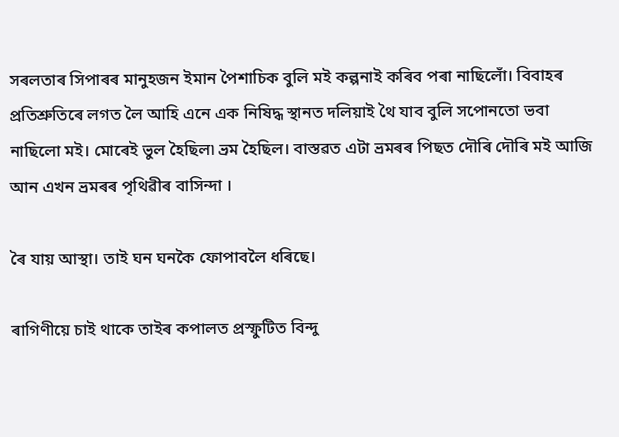সৰলতাৰ সিপাৰৰ মানুহজন ইমান পৈশাচিক বুলি মই কল্পনাই কৰিব পৰা নাছিলোঁ। বিবাহৰ প্ৰতিশ্ৰুতিৰে লগত লৈ আহি এনে এক নিষিদ্ধ স্থানত দলিয়াই থৈ যাব বুলি সপোনতো ভবা নাছিলো মই। মোৰেই ভুল হৈছিল৷ ভ্ৰম হৈছিল। বাস্তৱত এটা ভ্ৰমৰৰ পিছত দৌৰি দৌৰি মই আজি আন এখন ভ্ৰমৰৰ পৃথিৱীৰ বাসিন্দা ।

ৰৈ যায় আস্থা। তাই ঘন ঘনকৈ ফোপাবলৈ ধৰিছে।

ৰাগিণীয়ে চাই থাকে তাইৰ কপালত প্রস্ফুটিত বিন্দু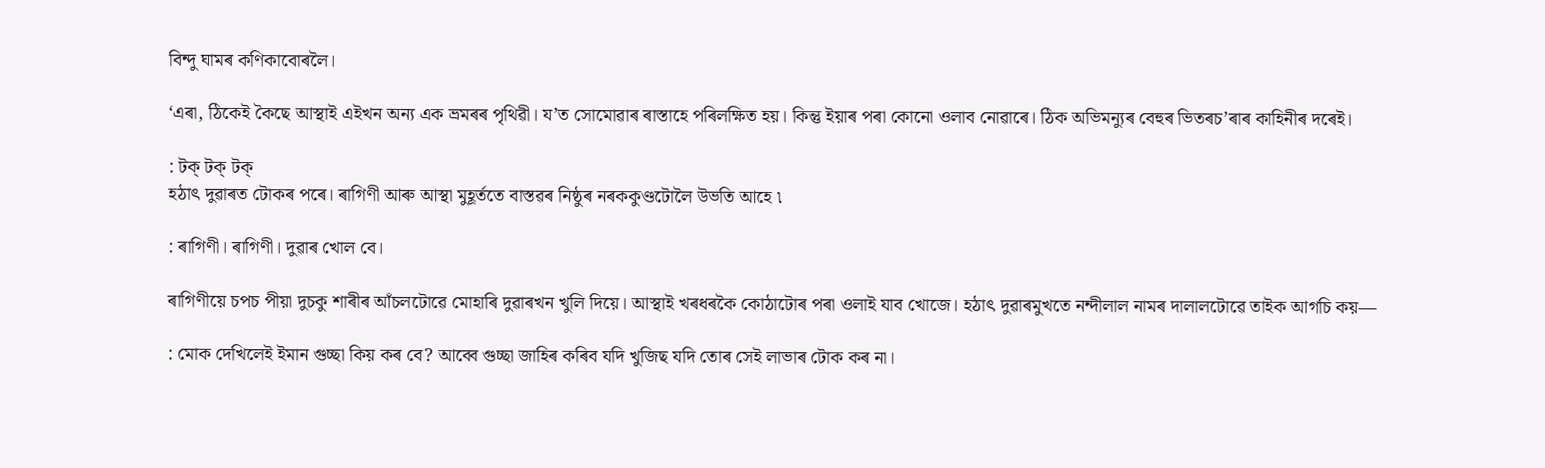বিন্দু ঘামৰ কণিকাবোৰলৈ।

‘এৰা, ঠিকেই কৈছে আস্থাই এইখন অন্য এক ভ্ৰমৰৰ পৃথিৱী। য’ত সোমোৱাৰ ৰাস্তাহে পৰিলক্ষিত হয়। কিন্তু ইয়াৰ পৰা কোনো ওলাব নোৱাৰে। ঠিক অভিমন্যুৰ বেহুৰ ভিতৰচ’ৰাৰ কাহিনীৰ দৰেই।

: টক্ টক্ টক্
হঠাৎ দুৱাৰত টোকৰ পৰে। ৰাগিণী আৰু আস্থা মুহূৰ্ততে বাস্তৱৰ নিষ্ঠুৰ নৰককুণ্ডটোলৈ উভতি আহে ৷

: ৰাগিণী। ৰাগিণী। দুৱাৰ খোল বে।

ৰাগিণীয়ে চপচ পীয়া দুচকু শাৰীৰ আঁচলটোৱে মোহাৰি দুৱাৰখন খুলি দিয়ে। আস্থাই খৰধৰকৈ কোঠাটোৰ পৰা ওলাই যাব খোজে। হঠাৎ দুৱাৰমুখতে নন্দীলাল নামৰ দালালটোৱে তাইক আগচি কয়—

: মোক দেখিলেই ইমান গুচ্ছা কিয় কৰ বে? আব্বে গুচ্ছা জাহিৰ কৰিব যদি খুজিছ যদি তোৰ সেই লাভাৰ টোক কৰ না।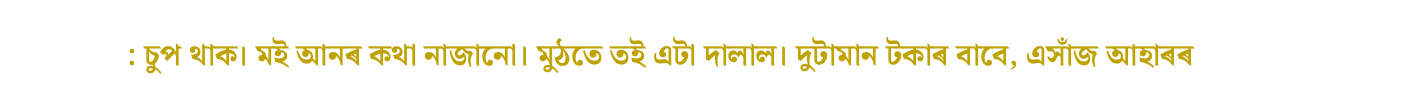: চুপ থাক। মই আনৰ কথা নাজানো। মুঠতে তই এটা দালাল। দুটামান টকাৰ বাবে, এসাঁজ আহাৰৰ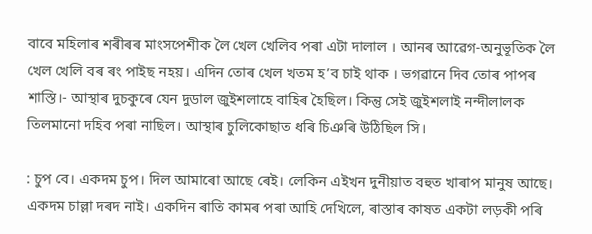বাবে মহিলাৰ শৰীৰৰ মাংসপেশীক লৈ খেল খেলিব পৰা এটা দালাল । আনৰ আৱেগ-অনুভূতিক লৈ খেল খেলি বৰ ৰং পাইছ নহয়। এদিন তোৰ খেল খতম হ’ব চাই থাক । ভগৱানে দিব তোৰ পাপৰ শাস্তি।- আস্থাৰ দুচকুৰে যেন দুডাল জুইশলাহে বাহিৰ হৈছিল। কিন্তু সেই জুইশলাই নন্দীলালক তিলমানো দহিব পৰা নাছিল। আস্থাৰ চুলিকোছাত ধৰি চিঞৰি উঠিছিল সি।

: চুপ বে। একদম চুপ। দিল আমাৰো আছে ৰেই। লেকিন এইখন দুনীয়াত বহুত খাৰাপ মানুষ আছে। একদম চাল্লা দৰদ নাই। একদিন ৰাতি কামৰ পৰা আহি দেখিলে, ৰাস্তাৰ কাষত একটা লড়কী পৰি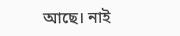আছে। নাই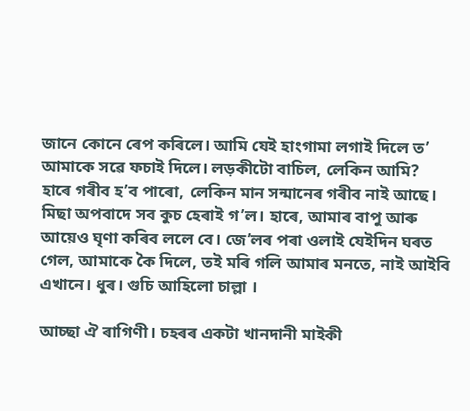জানে কোনে ৰেপ কৰিলে। আমি যেই হাংগামা লগাই দিলে ত’ আমাকে সৱে ফচাই দিলে। লড়কীটো বাচিল, লেকিন আমি? হাৰে গৰীব হ’ব পাৰো, লেকিন মান সন্মানেৰ গৰীব নাই আছে। মিছা অপবাদে সব কুচ হেৰাই গ’ল। হাৰে, আমাৰ বাপু আৰু আয়েও ঘৃণা কৰিব ললে বে। জে’লৰ পৰা ওলাই যেইদিন ঘৰত গেল, আমাকে কৈ দিলে, তই মৰি গলি আমাৰ মনতে, নাই আইবি এখানে। ধুৰ। গুচি আহিলো চাল্লা ।

আচ্ছা ঐ ৰাগিণী। চহৰৰ একটা খানদানী মাইকী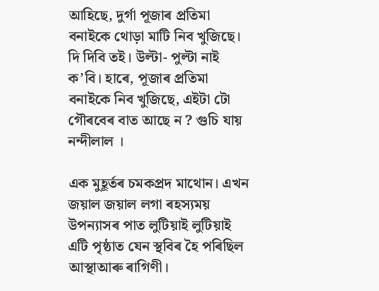আহিছে, দুর্গা পূজাৰ প্রতিমা বনাইকে থোড়া মাটি নিব খুজিছে। দি দিবি তই। উল্টা- পুল্টা নাই ক’বি। হাৰে, পূজাৰ প্রতিমা বনাইকে নিব খুজিছে, এইটা টো গৌৰবেৰ বাত আছে ন ? গুচি যায় নন্দীলাল ।

এক মুহূৰ্তৰ চমকপ্ৰদ মাথোন। এখন জয়াল জয়াল লগা ৰহস্যময় উপন্যাসৰ পাত লুটিয়াই লুটিয়াই এটি পৃষ্ঠাত যেন স্থবিৰ হৈ পৰিছিল আস্থাআৰু ৰাগিণী।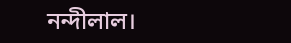নন্দীলাল।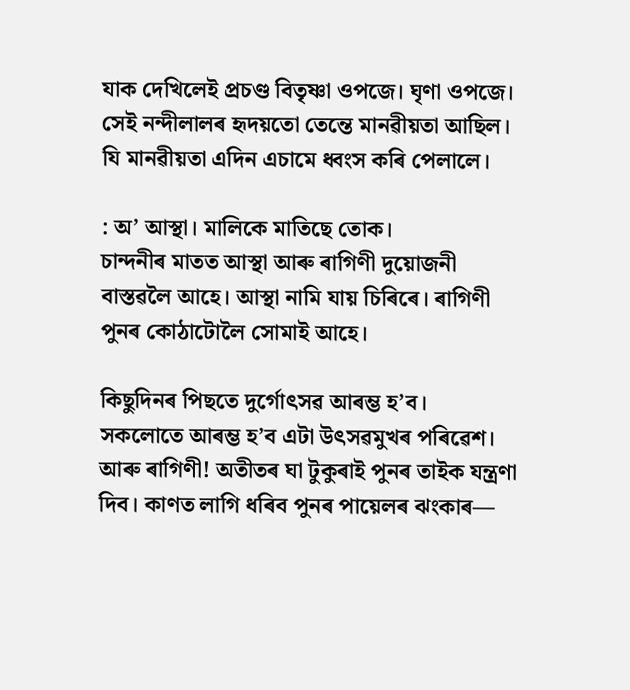যাক দেখিলেই প্রচণ্ড বিতৃষ্ণা ওপজে। ঘৃণা ওপজে। সেই নন্দীলালৰ হৃদয়তো তেন্তে মানৱীয়তা আছিল। যি মানৱীয়তা এদিন এচামে ধ্বংস কৰি পেলালে।

: অ’ আস্থা। মালিকে মাতিছে তোক।
চান্দনীৰ মাতত আস্থা আৰু ৰাগিণী দুয়োজনী বাস্তৱলৈ আহে। আস্থা নামি যায় চিৰিৰে। ৰাগিণী পুনৰ কোঠাটোলৈ সোমাই আহে।

কিছুদিনৰ পিছতে দুর্গোৎসৱ আৰম্ভ হ’ব।
সকলোতে আৰম্ভ হ’ব এটা উৎসৱমুখৰ পৰিৱেশ। আৰু ৰাগিণী! অতীতৰ ঘা টুকুৰাই পুনৰ তাইক যন্ত্ৰণা দিব। কাণত লাগি ধৰিব পুনৰ পায়েলৰ ঝংকাৰ—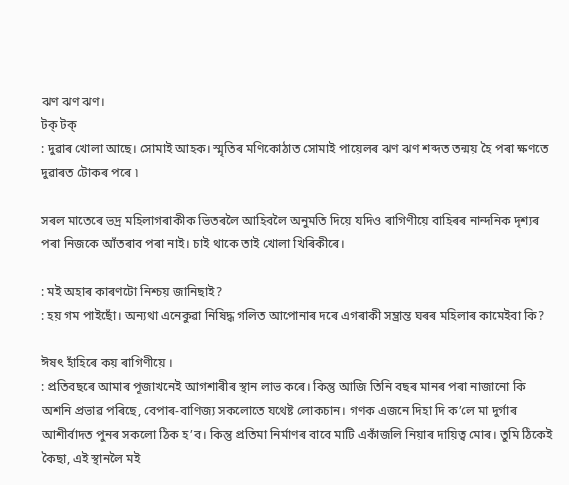ঝণ ঝণ ঝণ।
টক্ টক্
: দুৱাৰ খোলা আছে। সোমাই আহক। স্মৃতিৰ মণিকোঠাত সোমাই পায়েলৰ ঝণ ঝণ শব্দত তন্ময় হৈ পৰা ক্ষণতে দুৱাৰত টোকৰ পৰে ৷

সৰল মাতেৰে ভদ্র মহিলাগৰাকীক ভিতৰলৈ আহিবলৈ অনুমতি দিয়ে যদিও ৰাগিণীয়ে বাহিৰৰ নান্দনিক দৃশ্যৰ পৰা নিজকে আঁতৰাব পৰা নাই। চাই থাকে তাই খোলা খিৰিকীৰে।

: মই অহাৰ কাৰণটো নিশ্চয় জানিছাই?
: হয় গম পাইছোঁ। অন্যথা এনেকুৱা নিষিদ্ধ গলিত আপোনাৰ দৰে এগৰাকী সম্ভ্রান্ত ঘৰৰ মহিলাৰ কামেইবা কি?

ঈষৎ হাঁহিৰে কয় ৰাগিণীয়ে ।
: প্ৰতিবছৰে আমাৰ পূজাখনেই আগশাৰীৰ স্থান লাভ কৰে। কিন্তু আজি তিনি বছৰ মানৰ পৰা নাজানো কি অশনি প্ৰভাৱ পৰিছে, বেপাৰ-বাণিজ্য সকলোতে যথেষ্ট লোকচান। গণক এজনে দিহা দি ক’লে মা দুৰ্গাৰ আশীৰ্বাদত পুনৰ সকলো ঠিক হ’ব। কিন্তু প্রতিমা নিৰ্মাণৰ বাবে মাটি একাঁজলি নিয়াৰ দায়িত্ব মোৰ। তুমি ঠিকেই কৈছা, এই স্থানলৈ মই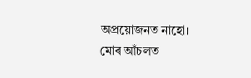অপ্রয়োজনত নাহো। মোৰ আঁচলত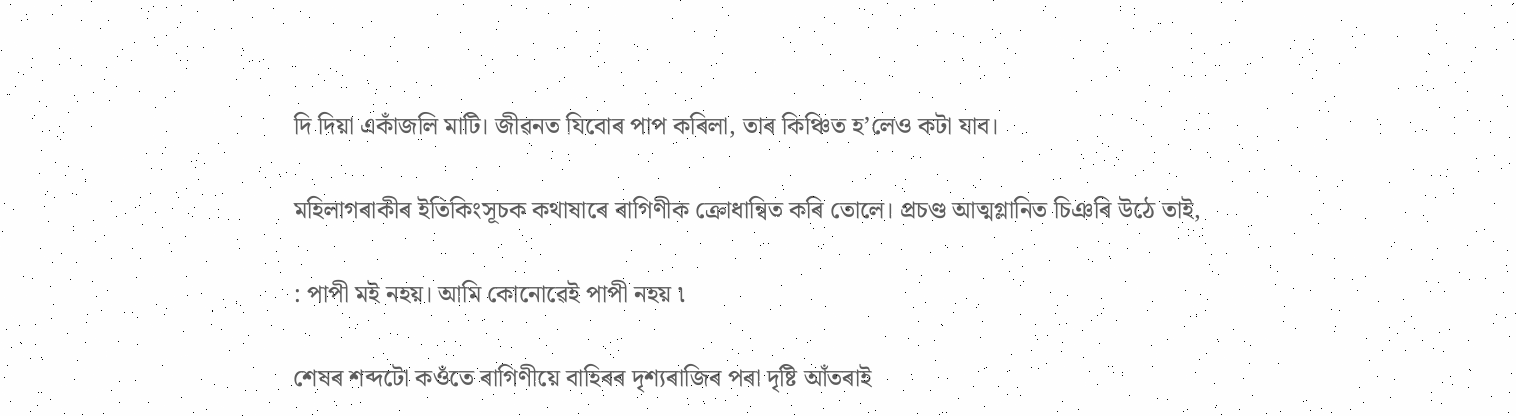দি দিয়া একাঁজলি মাটি। জীৱনত যিবোৰ পাপ কৰিলা, তাৰ কিঞ্চিত হ’লেও কটা যাব।

মহিলাগৰাকীৰ ইতিকিংসূচক কথাষাৰে ৰাগিণীক ক্রোধান্বিত কৰি তোলে। প্রচণ্ড আত্মগ্লানিত চিঞৰি উঠে তাই,

: পাপী ম‍ই নহয়। আমি কোনোৱেই পাপী নহয় ৷

শেষৰ শব্দটো কওঁতে ৰাগিণীয়ে বাহিৰৰ দৃশ্যৰাজিৰ পৰা দৃষ্টি আঁতৰাই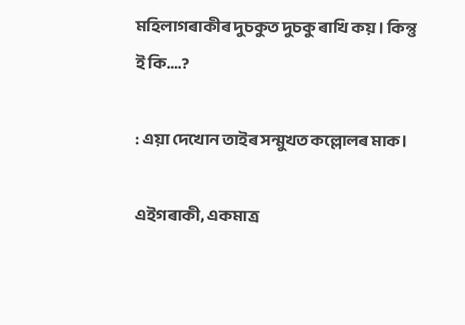মহিলাগৰাকীৰ দুচকুত দুচকু ৰাখি কয় । কিন্তু ই কি….?

: এয়া দেখোন তাইৰ সন্মুখত কল্লোলৰ মাক।

এইগৰাকী, একমাত্ৰ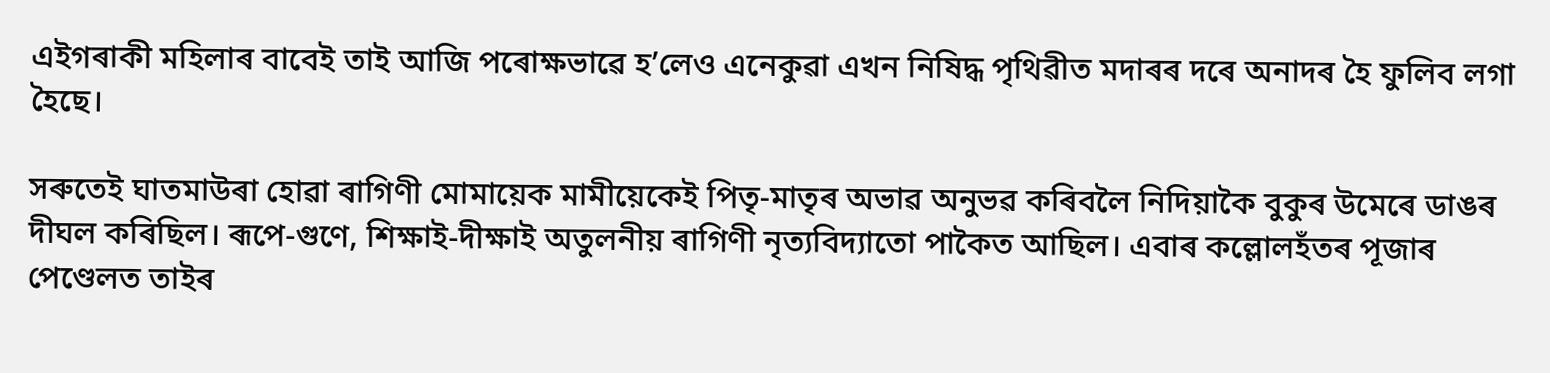এইগৰাকী মহিলাৰ বাবেই তাই আজি পৰোক্ষভাৱে হ’লেও এনেকুৱা এখন নিষিদ্ধ পৃথিৱীত মদাৰৰ দৰে অনাদৰ হৈ ফুলিব লগা হৈছে।

সৰুতেই ঘাতমাউৰা হোৱা ৰাগিণী মোমায়েক মামীয়েকেই পিতৃ-মাতৃৰ অভাৱ অনুভৱ কৰিবলৈ নিদিয়াকৈ বুকুৰ উমেৰে ডাঙৰ দীঘল কৰিছিল। ৰূপে-গুণে, শিক্ষাই-দীক্ষাই অতুলনীয় ৰাগিণী নৃত্যবিদ্যাতো পাকৈত আছিল। এবাৰ কল্লোলহঁতৰ পূজাৰ পেণ্ডেলত তাইৰ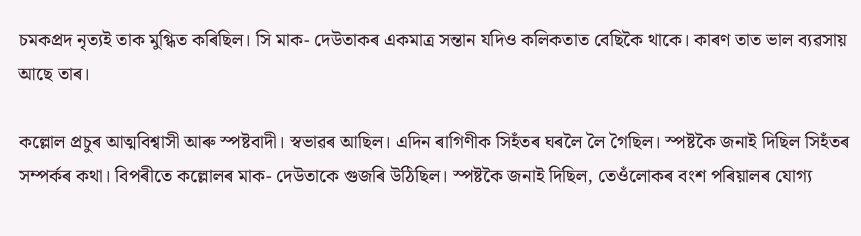চমকপ্রদ নৃত্যই তাক মুগ্ধিত কৰিছিল। সি মাক- দেউতাকৰ একমাত্র সন্তান যদিও কলিকতাত বেছিকৈ থাকে। কাৰণ তাত ভাল ব্যৱসায় আছে তাৰ।

কল্লোল প্ৰচুৰ আত্মবিশ্বাসী আৰু স্পষ্টবাদী। স্বভাৱৰ আছিল। এদিন ৰাগিণীক সিহঁতৰ ঘৰলৈ লৈ গৈছিল। স্পষ্টকৈ জনাই দিছিল সিহঁতৰ সম্পৰ্কৰ কথা। বিপৰীতে কল্লোলৰ মাক- দেউতাকে গুজৰি উঠিছিল। স্পষ্টকৈ জনাই দিছিল, তেওঁলোকৰ বংশ পৰিয়ালৰ যোগ্য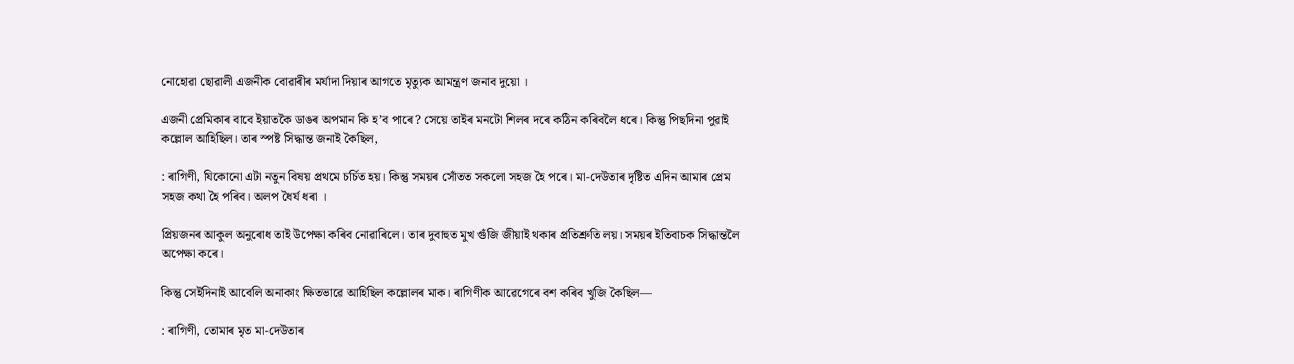নোহোৱা ছোৱালী এজনীক বোৱাৰীৰ মৰ্যাদা দিয়াৰ আগতে মৃত্যুক আমন্ত্রণ জনাব দুয়ো ।

এজনী প্ৰেমিকাৰ বাবে ইয়াতকৈ ডাঙৰ অপমান কি হ’ব পাৰে? সেয়ে তাইৰ মনটো শিলৰ দৰে কঠিন কৰিবলৈ ধৰে। কিন্তু পিছদিনা পুৱাই কল্লোল আহিছিল। তাৰ স্পষ্ট সিদ্ধান্ত জনাই কৈছিল,

: ৰাগিণী, যিকোনো এটা নতুন বিষয় প্রথমে চর্চিত হয়। কিন্তু সময়ৰ সোঁতত সকলো সহজ হৈ পৰে। মা-দেউতাৰ দৃষ্টিত এদিন আমাৰ প্ৰেম সহজ কথা হৈ পৰিব। অলপ ধৈর্য ধৰা ।

প্রিয়জনৰ আকুল অনুৰোধ তাই উপেক্ষা কৰিব নোৱাৰিলে। তাৰ দুবাহুত মুখ গুঁজি জীয়াই থকাৰ প্ৰতিশ্ৰুতি লয়। সময়ৰ ইতিবাচক সিদ্ধান্তলৈ অপেক্ষা কৰে।

কিন্তু সেইদিনাই আবেলি অনাকাং ক্ষিতভাৱে আহিছিল কল্লোলৰ মাক। ৰাগিণীক আৱেগেৰে বশ কৰিব খুজি কৈছিল—

: ৰাগিণী, তোমাৰ মৃত মা-দেউতাৰ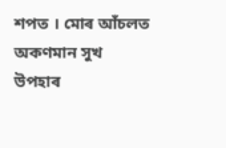শপত । মোৰ আঁচলত অকণমান সুখ উপহাৰ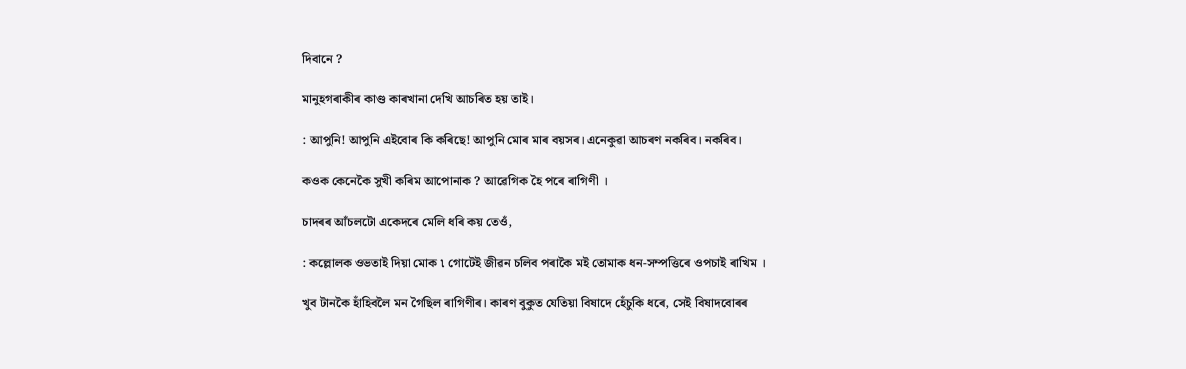দিবানে ?

মানুহগৰাকীৰ কাণ্ড কাৰখানা দেখি আচৰিত হয় তাই।

: আপুনি! আপুনি এইবোৰ কি কৰিছে! আপুনি মোৰ মাৰ বয়সৰ। এনেকুৱা আচৰণ নকৰিব। নকৰিব।

কওক কেনেকৈ সুখী কৰিম আপোনাক ? আৱেগিক হৈ পৰে ৰাগিণী ।

চাদৰৰ আঁচলটো একেদৰে মেলি ধৰি কয় তেওঁ,

: কল্লোলক ওভতাই দিয়া মোক ৷ গোটেই জীৱন চলিব পৰাকৈ মই তোমাক ধন-সম্পত্তিৰে ওপচাই ৰাখিম ।

খুব টানকৈ হাঁহিবলৈ মন গৈছিল ৰাগিণীৰ। কাৰণ বুকুত যেতিয়া বিষাদে হেঁচুকি ধৰে, সেই বিষাদবোৰৰ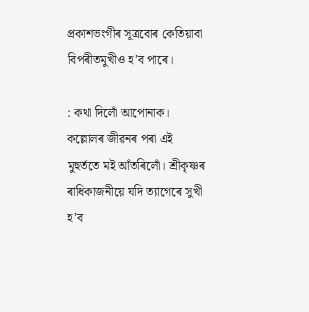প্রকাশভংগীৰ সূত্ৰবোৰ কেতিয়াবা বিপৰীতমুখীও হ’ব পাৰে।

: কথা দিলোঁ আপোনাক। কল্লোলৰ জীৱনৰ পৰা এই মুহুর্ততে ম‍ই আঁতৰিলোঁ। শ্ৰীকৃষ্ণৰ ৰাধিকাজনীয়ে যদি ত্যাগেৰে সুখী হ’ব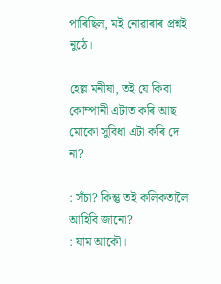পাৰিছিল, মই নোৱাৰাৰ প্ৰশ্নই নুঠে।

হেল্ল মনীষা, তই যে কিবা কোম্পানী এটাত কৰি আছ মোকো সুবিধা এটা কৰি দে না?

: সঁচা? কিন্তু তই কলিকতালৈ আহিবি জানো?
: যাম আকৌ।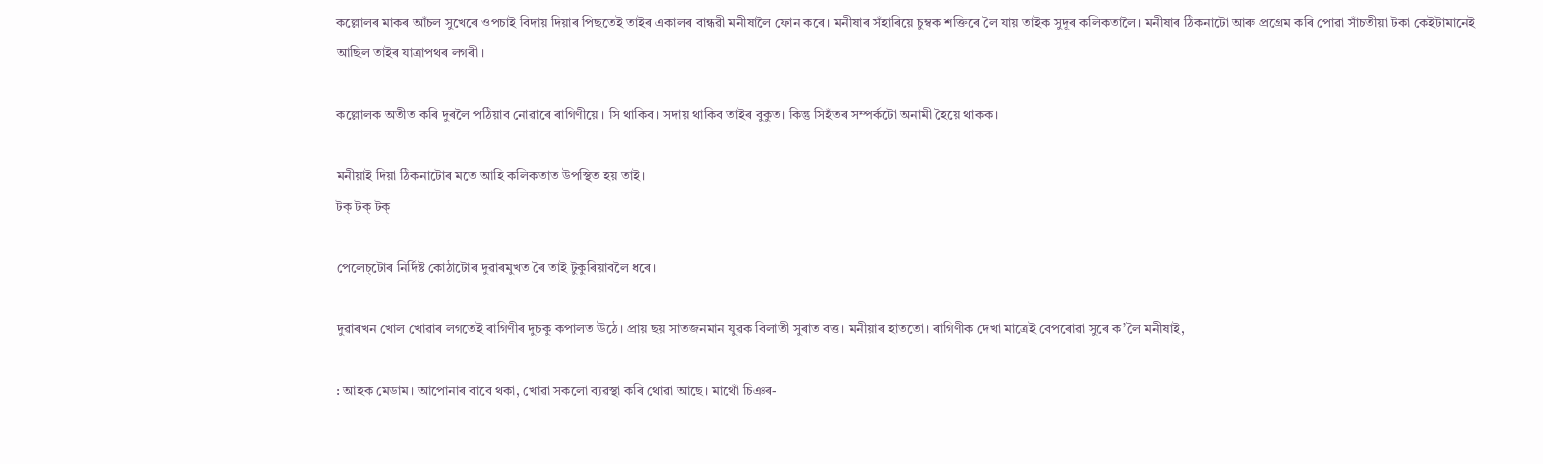কল্লোলৰ মাকৰ আঁচল সুখেৰে ওপচাই বিদায় দিয়াৰ পিছতেই তাইৰ একালৰ বান্ধৱী মনীষালৈ ফোন কৰে। মনীষাৰ সঁহাৰিয়ে চুম্বক শক্তিৰে লৈ যায় তাইক সুদূৰ কলিকতালৈ। মনীষাৰ ঠিকনাটো আৰু প্ৰগ্ৰেম কৰি পোৱা সাঁচতীয়া টকা কেইটামানেই আছিল তাইৰ যাত্রাপথৰ লগৰী।

কল্লোলক অতীত কৰি দুৰলৈ পঠিয়াব নোৱাৰে ৰাগিণীয়ে। সি থাকিব। সদায় থাকিব তাইৰ বুকুত। কিন্তু সিহঁতৰ সম্পৰ্কটো অনামী হৈয়ে থাকক।

মনীয়াই দিয়া ঠিকনাটোৰ মতে আহি কলিকতাত উপস্থিত হয় তাই।
টক্‌ টক্ টক্

পেলেচ্‌টোৰ নির্দিষ্ট কোঠাটোৰ দুৱাৰমুখত ৰৈ তাই টুকুৰিয়াবলৈ ধৰে।

দুৱাৰখন খোল খোৱাৰ লগতেই ৰাগিণীৰ দুচকু কপালত উঠে। প্রায় ছয় সাতজনমান যুৱক বিলাতী সুৰাত বত্ত। মনীয়াৰ হাততো। ৰাগিণীক দেখা মাত্রেই বেপৰোৱা সুৰে ক’লৈ মনীষাই,

: আহক মেডাম। আপোনাৰ বাবে থকা, খোৱা সকলো ব্যৱস্থা কৰি থোৱা আছে। মাথোঁ চিঞৰ-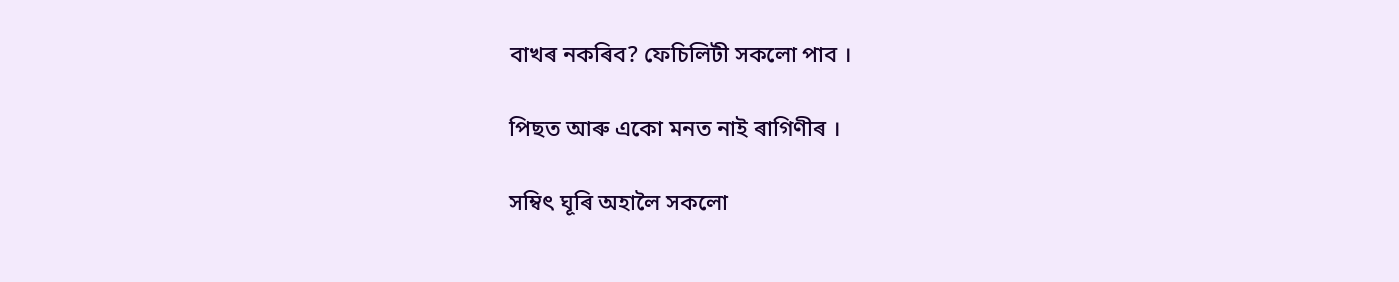বাখৰ নকৰিব? ফেচিলিটী সকলো পাব ।

পিছত আৰু একো মনত নাই ৰাগিণীৰ ।

সম্বিৎ ঘূৰি অহালৈ সকলো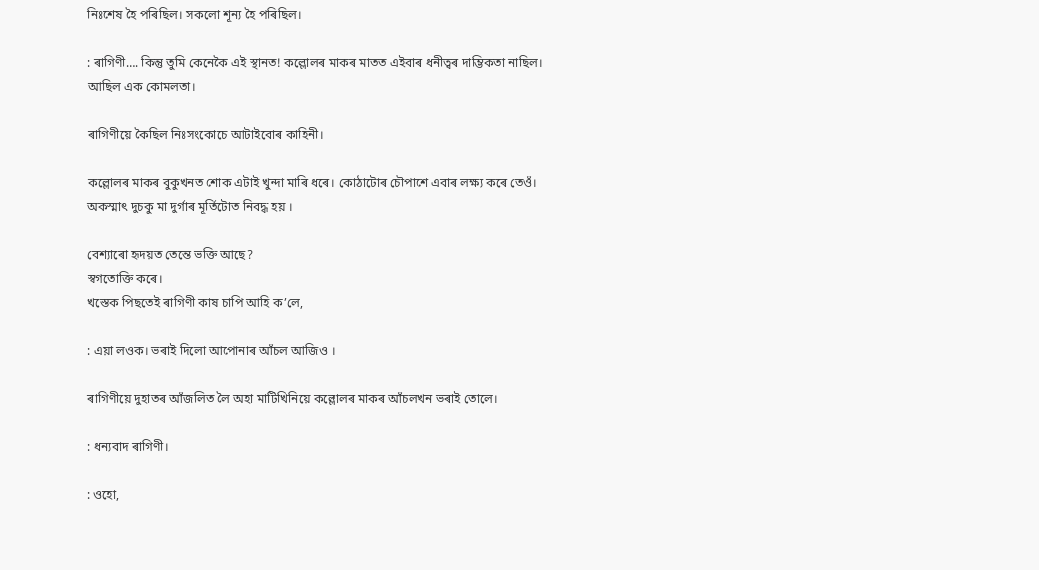নিঃশেষ হৈ পৰিছিল। সকলো শূন্য হৈ পৰিছিল।

: ৰাগিণী…. কিন্তু তুমি কেনেকৈ এই স্থানত! কল্লোলৰ মাকৰ মাতত এইবাৰ ধনীত্বৰ দাম্ভিকতা নাছিল। আছিল এক কোমলতা।

ৰাগিণীয়ে কৈছিল নিঃসংকোচে আটাইবোৰ কাহিনী।

কল্লোলৰ মাকৰ বুকুখনত শোক এটাই খুন্দা মাৰি ধৰে। কোঠাটোৰ চৌপাশে এবাৰ লক্ষ্য কৰে তেওঁ। অকস্মাৎ দুচকু মা দুৰ্গাৰ মূৰ্তিটোত নিবদ্ধ হয় ।

বেশ্যাৰো হৃদয়ত তেন্তে ভক্তি আছে?
স্বগতোক্তি কৰে।
খস্তেক পিছতেই ৰাগিণী কাষ চাপি আহি ক’লে,

: এয়া লওক। ভৰাই দিলো আপোনাৰ আঁচল আজিও ।

ৰাগিণীয়ে দুহাতৰ আঁজলিত লৈ অহা মাটিখিনিয়ে কল্লোলৰ মাকৰ আঁচলখন ভৰাই তোলে।

: ধন্যবাদ ৰাগিণী।

: ওহো,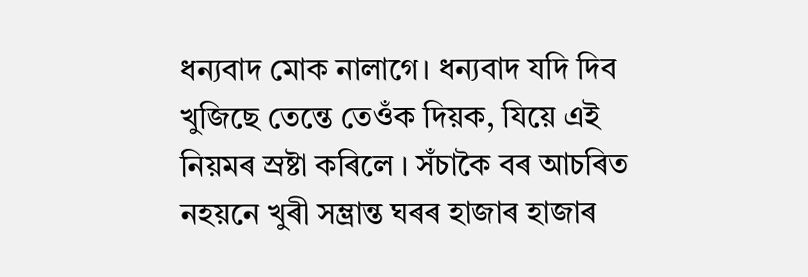ধন্যবাদ মোক নালাগে। ধন্যবাদ যদি দিব খুজিছে তেন্তে তেওঁক দিয়ক, যিয়ে এই নিয়মৰ স্ৰষ্টা কৰিলে । সঁচাকৈ বৰ আচৰিত নহয়নে খুৰী সম্ভ্ৰান্ত ঘৰৰ হাজাৰ হাজাৰ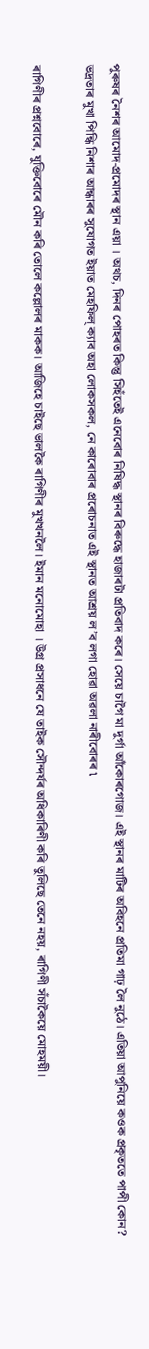পুৰুষৰ নৈশৰ আমোদ-প্রমোদৰ স্থান এয়া । অথচ, দিনৰ পোহৰত কিন্তু সিহঁতেই এনেবোৰ নিষিদ্ধ স্থানৰ বিৰুদ্ধে হাজাৰটা প্ৰতিবাদ কৰে। সেয়ে চাগৈ মা দুর্গা আঁকোৰগোজ। এই স্থানৰ মাটিৰ অবিহনে প্রতিমা গাঢ় লৈ নুঠে। এতিয়া আপুনিয়ে কওক প্ৰকৃততে পাপী কোন? ভদ্ৰতাৰ মুখা পিন্ধি নিশাৰ আন্ধাৰৰ সুযোগত ইয়াত মেহফিল্ ক্যাব অহা লোকসকল, নে কাৰোবাৰ প্ৰৰোচনাত এই স্থানত আশ্রয় ল’ব লগা হোৱা অৱলা নাৰীবোৰৰ ৷

ৰাগিণীৰ প্ৰশ্নবোৰে, যুক্তিবোৰে মৌন কৰি তোলে কল্লোলৰ মাকক। আজিহে চাইছে ভালকৈ ৰাগিণীৰ মুখখনলৈ। ইমান মনোমোহা । উগ্র প্রসাধনে যে তাইক সৌন্দৰ্যৰ অধিকাৰিণী কৰি তুলিছে তেনে নহয়, ৰাগিণী সঁচাকৈয়ে মোহময়ী।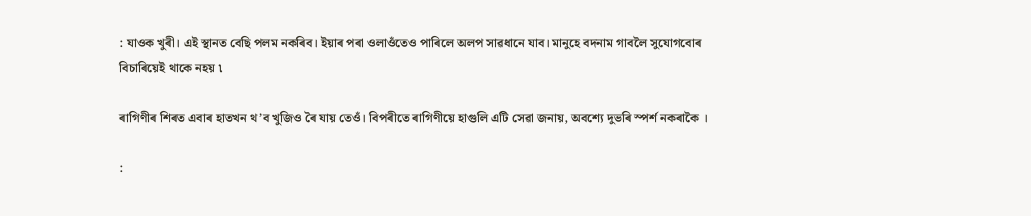: যাওক খুৰী। এই স্থানত বেছি পলম নকৰিব। ইয়াৰ পৰা ওলাওঁতেও পাৰিলে অলপ সাৱধানে যাব। মানুহে বদনাম গাবলৈ সুযোগবোৰ বিচাৰিয়েই থাকে নহয় ৷

ৰাগিণীৰ শিৰত এবাৰ হাতখন থ’ব খুজিও ৰৈ যায় তেওঁ। বিপৰীতে ৰাগিণীয়ে হাগুলি এটি সেৱা জনায়, অবশ্যে দুভৰি স্পৰ্শ নকৰাকৈ ।

: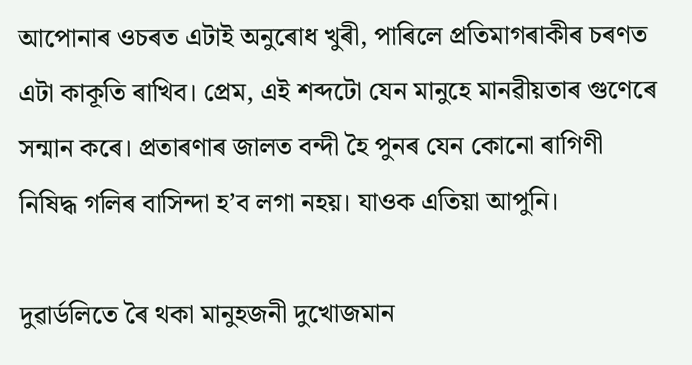আপোনাৰ ওচৰত এটাই অনুৰোধ খুৰী, পাৰিলে প্রতিমাগৰাকীৰ চৰণত এটা কাকূতি ৰাখিব। প্ৰেম, এই শব্দটো যেন মানুহে মানৱীয়তাৰ গুণেৰে সন্মান কৰে। প্ৰতাৰণাৰ জালত বন্দী হৈ পুনৰ যেন কোনো ৰাগিণী নিষিদ্ধ গলিৰ বাসিন্দা হ’ব লগা নহয়। যাওক এতিয়া আপুনি।

দুৱাৰ্ডলিতে ৰৈ থকা মানুহজনী দুখোজমান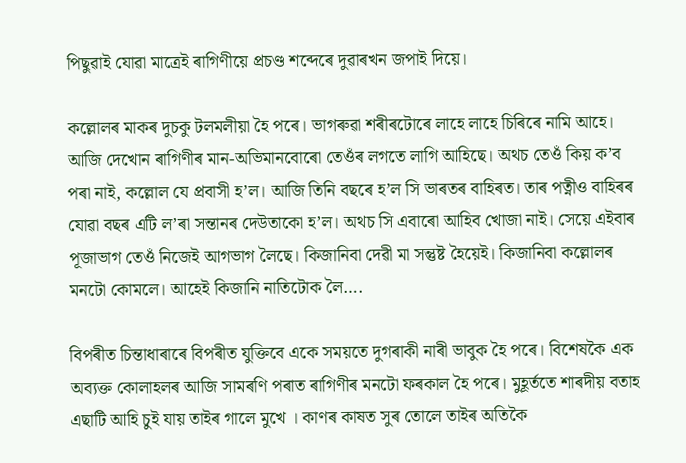পিছুৱাই যোৱা মাত্ৰেই ৰাগিণীয়ে প্রচণ্ড শব্দেৰে দুৱাৰখন জপাই দিয়ে।

কল্লোলৰ মাকৰ দুচকু টলমলীয়া হৈ পৰে। ভাগৰুৱা শৰীৰটোৰে লাহে লাহে চিৰিৰে নামি আহে। আজি দেখোন ৰাগিণীৰ মান-অভিমানবোৰো তেওঁৰ লগতে লাগি আহিছে। অথচ তেওঁ কিয় ক’ব পৰা নাই, কল্লোল যে প্রবাসী হ’ল। আজি তিনি বছৰে হ’ল সি ভাৰতৰ বাহিৰত। তাৰ পত্নীও বাহিৰৰ যোৱা বছৰ এটি ল’ৰা সন্তানৰ দেউতাকো হ’ল। অথচ সি এবাৰো আহিব খোজা নাই। সেয়ে এইবাৰ পূজাভাগ তেওঁ নিজেই আগভাগ লৈছে। কিজানিবা দেৱী মা সন্তুষ্ট হৈয়েই। কিজানিবা কল্লোলৰ মনটো কোমলে। আহেই কিজানি নাতিটোক লৈ….

বিপৰীত চিন্তাধাৰাৰে বিপৰীত যুক্তিবে একে সময়তে দুগৰাকী নাৰী ভাবুক হৈ পৰে। বিশেষকৈ এক অব্যক্ত কোলাহলৰ আজি সামৰণি পৰাত ৰাগিণীৰ মনটো ফৰকাল হৈ পৰে। মুহূর্ততে শাৰদীয় বতাহ এছাটি আহি চুই যায় তাইৰ গালে মুখে । কাণৰ কাষত সুৰ তোলে তাইৰ অতিকৈ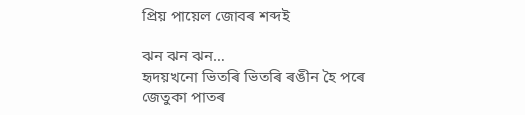প্রিয় পায়েল জোবৰ শব্দই

ঝন ঝন ঝন…
হৃদয়খনো ভিতৰি ভিতৰি ৰঙীন হৈ পৰে
জেতুকা পাতৰ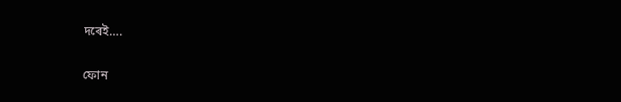দৰেই….

ফোন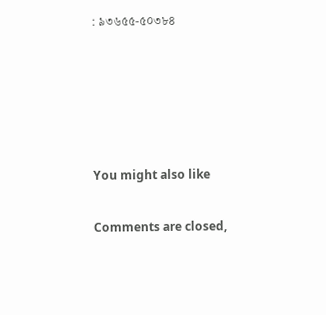: ৯৩৬৫৫-৫০৩৮৪





You might also like

Comments are closed,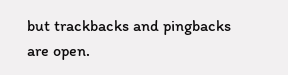but trackbacks and pingbacks are open.